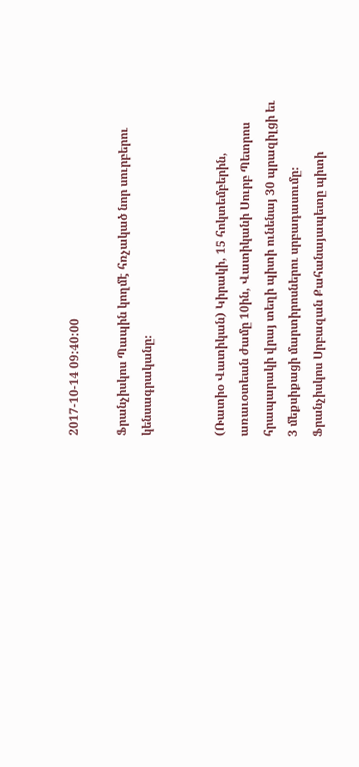2017-10-14 09:40:00

Ֆրանչիսկոս Պապին կողմէ հռչակած նոր սուրբերու կենսագրականը։


(Ռատիօ Վատիկան) Կիրակի, 15 հոկտեմբերին, առաւօտեան ժամը 10ին, Վատիկանի Սուրբ Պետրոս հրապարակի վրայ տեղի պիտի ունենայ 30 պրազիլցի եւ 3 մեքսիքացի մարտիրոսներու սրբադասումը։ Ֆրանչիսկոս Սրբազան Քահանայապետը պիտի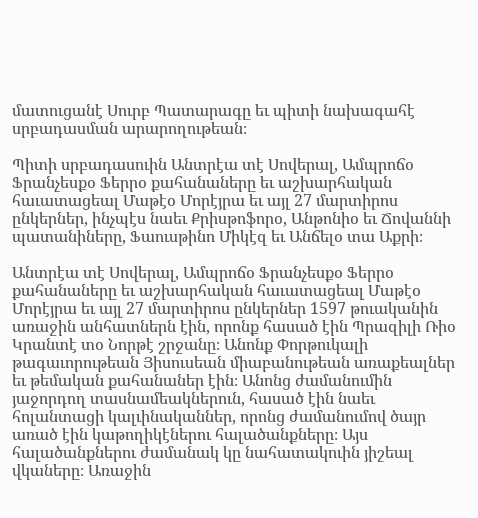մատուցանէ Սուրբ Պատարագը եւ պիտի նախագահէ սրբադասման արարողութեան։

Պիտի սրբադասուին Անտրէա տէ Սովերալ, Ամպրոճօ Ֆրանչեսքօ Ֆերրօ քահանաները եւ աշխարհական հաւատացեալ Մաթէօ Մորէյրա եւ այլ 27 մարտիրոս ընկերներ, ինչպէս նաեւ Քրիսթոֆորօ, Անթոնիօ եւ Ճովաննի պատանիները, Ֆաուսթինո Միկէզ եւ Անճելօ տա Աքրի։

Անտրէա տէ Սովերալ, Ամպրոճօ Ֆրանչեսքօ Ֆերրօ քահանաները եւ աշխարհական հաւատացեալ Մաթէօ Մորէյրա եւ այլ 27 մարտիրոս ընկերներ 1597 թուականին առաջին անհատներն էին, որոնք հասած էին Պրազիլի Ռիօ Կրանտէ տօ Նորթէ շրջանը։ Անոնք Փորթուկալի թագաւորութեան Յիսուսեան միաբանութեան առաքեալներ եւ թեմական քահանաներ էին։ Անոնց ժամանումին յաջորդող տասնամեակներուն, հասած էին նաեւ հոլանտացի կալւինականներ, որոնց ժամանումով ծայր առած էին կաթողիկէներու հալածանքները։ Այս հալածանքներու ժամանակ կը նահատակուին յիշեալ վկաները։ Առաջին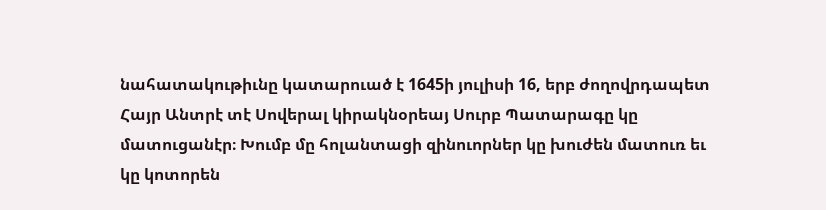նահատակութիւնը կատարուած է 1645ի յուլիսի 16, երբ ժողովրդապետ Հայր Անտրէ տէ Սովերալ կիրակնօրեայ Սուրբ Պատարագը կը մատուցանէր։ Խումբ մը հոլանտացի զինուորներ կը խուժեն մատուռ եւ կը կոտորեն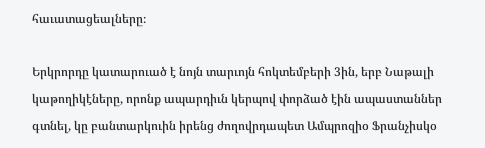հաւատացեալները։

Երկրորդը կատարուած է նոյն տարւոյն հոկտեմբերի 3ին, երբ Նաթալի կաթողիկէները, որոնք ապարդիւն կերպով փորձած էին ապաստաններ գտնել, կը բանտարկուին իրենց ժողովրդապետ Ամպրոզիօ Ֆրանչիսկօ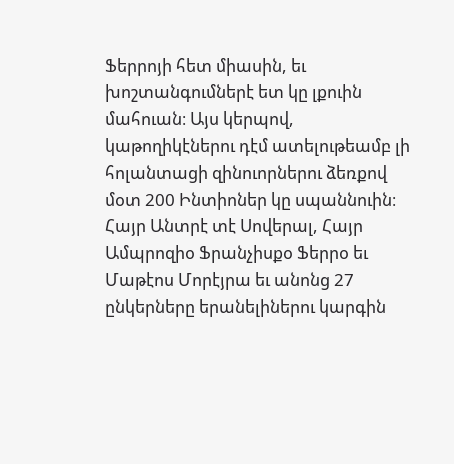Ֆերրոյի հետ միասին, եւ խոշտանգումներէ ետ կը լքուին մահուան։ Այս կերպով, կաթողիկէներու դէմ ատելութեամբ լի հոլանտացի զինուորներու ձեռքով մօտ 200 Ինտիոներ կը սպաննուին։ Հայր Անտրէ տէ Սովերալ, Հայր Ամպրոզիօ Ֆրանչիսքօ Ֆերրօ եւ Մաթէոս Մորէյրա եւ անոնց 27 ընկերները երանելիներու կարգին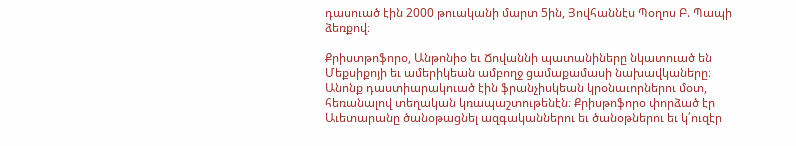դասուած էին 2000 թուականի մարտ 5ին, Յովհաննէս Պօղոս Բ. Պապի ձեռքով։

Քրիստթոֆորօ, Անթոնիօ եւ Ճովաննի պատանիները նկատուած են Մեքսիքոյի եւ ամերիկեան ամբողջ ցամաքամասի նախավկաները։ Անոնք դաստիարակուած էին ֆրանչիսկեան կրօնաւորներու մօտ, հեռանալով տեղական կռապաշտութենէն։ Քրիսթոֆորօ փորձած էր Աւետարանը ծանօթացնել ազգականներու եւ ծանօթներու եւ կ՛ուզէր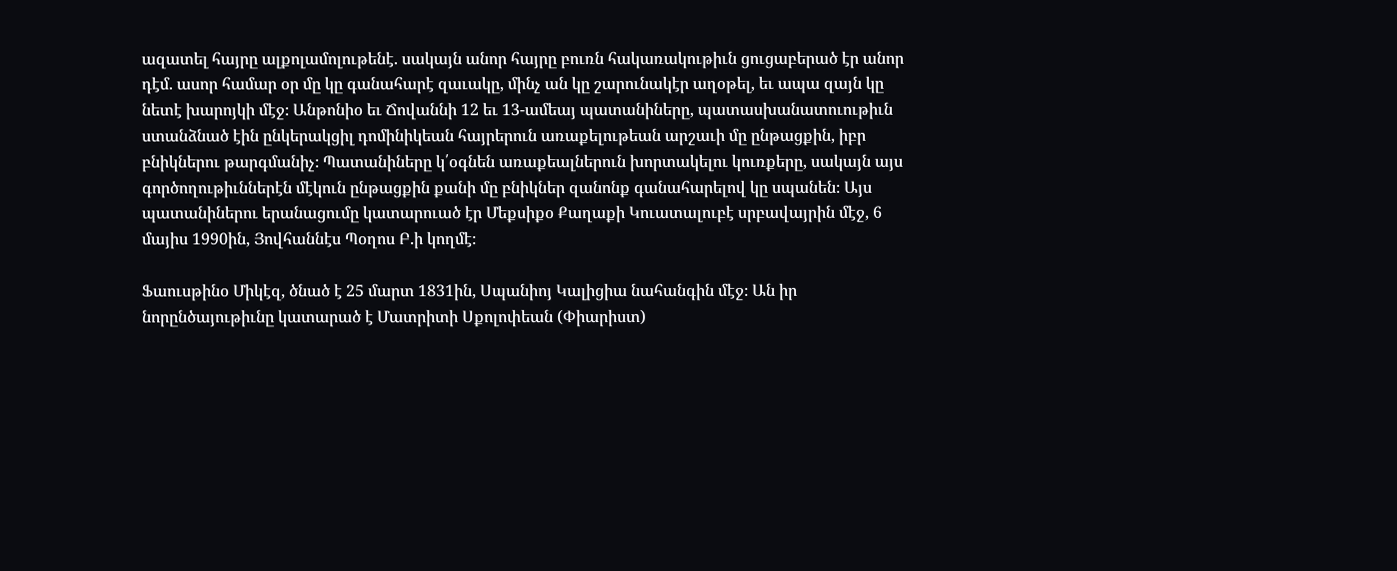ազատել հայրը ալքոլամոլութենէ. սակայն անոր հայրը բուռն հակառակութիւն ցուցաբերած էր անոր դէմ. ասոր համար օր մը կը գանահարէ զաւակը, մինչ ան կը շարունակէր աղօթել, եւ ապա զայն կը նետէ խարոյկի մէջ։ Անթոնիօ եւ Ճովաննի 12 եւ 13-ամեայ պատանիները, պատասխանատուութիւն ստանձնած էին ընկերակցիլ դոմինիկեան հայրերուն առաքելութեան արշաւի մը ընթացքին, իբր բնիկներու թարգմանիչ։ Պատանիները կ՛օգնեն առաքեալներուն խորտակելու կուռքերը, սակայն այս գործողութիւններէն մէկուն ընթացքին քանի մը բնիկներ զանոնք գանահարելով կը սպանեն։ Այս պատանիներու երանացումը կատարուած էր Մեքսիքօ Քաղաքի Կուատալուբէ սրբավայրին մէջ, 6 մայիս 1990ին, Յովհաննէս Պօղոս Բ.ի կողմէ։

Ֆաուսթինօ Միկէզ, ծնած է 25 մարտ 1831ին, Սպանիոյ Կալիցիա նահանգին մէջ։ Ան իր նորընծայութիւնը կատարած է Մատրիտի Սքոլոփեան (Փիարիստ)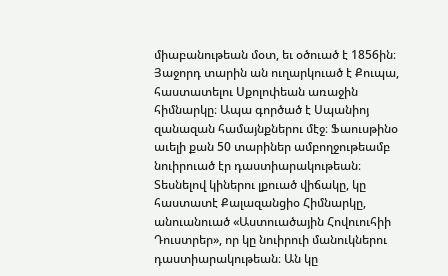միաբանութեան մօտ, եւ օծուած է 1856ին։ Յաջորդ տարին ան ուղարկուած է Քուպա, հաստատելու Սքոլոփեան առաջին հիմնարկը։ Ապա գործած է Սպանիոյ զանազան համայնքներու մէջ։ Ֆաուսթինօ աւելի քան 50 տարիներ ամբողջութեամբ նուիրուած էր դաստիարակութեան։ Տեսնելով կիներու լքուած վիճակը, կը հաստատէ Քալազանցիօ Հիմնարկը, անուանուած «Աստուածային Հովուուհիի Դուստրեր», որ կը նուիրուի մանուկներու դաստիարակութեան։ Ան կը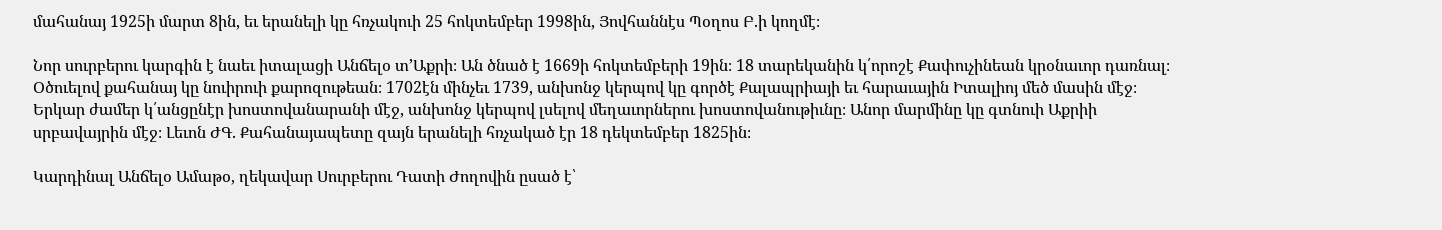մահանայ 1925ի մարտ 8ին, եւ երանելի կը հռչակուի 25 հոկտեմբեր 1998ին, Յովհաննէս Պօղոս Բ.ի կողմէ։

Նոր սուրբերու կարգին է նաեւ իտալացի Անճելօ տʼԱքրի։ Ան ծնած է 1669ի հոկտեմբերի 19ին։ 18 տարեկանին կ՛որոշէ Քափուչինեան կրօնաւոր դառնալ։ Օծուելով քահանայ կը նուիրուի քարոզութեան։ 1702էն մինչեւ 1739, անխոնջ կերպով կը գործէ Քալապրիայի եւ հարաւային Իտալիոյ մեծ մասին մէջ։ Երկար ժամեր կ՛անցընէր խոստովանարանի մէջ, անխոնջ կերպով լսելով մեղաւորներու խոստովանութիւնը։ Անոր մարմինը կը գտնուի Աքրիի սրբավայրին մէջ։ Լեւոն ԺԳ. Քահանայապետը զայն երանելի հռչակած էր 18 դեկտեմբեր 1825ին։

Կարդինալ Անճելօ Ամաթօ, ղեկավար Սուրբերու Դատի Ժողովին ըսած է՝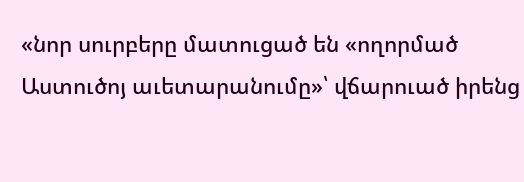«նոր սուրբերը մատուցած են «ողորմած Աստուծոյ աւետարանումը»՝ վճարուած իրենց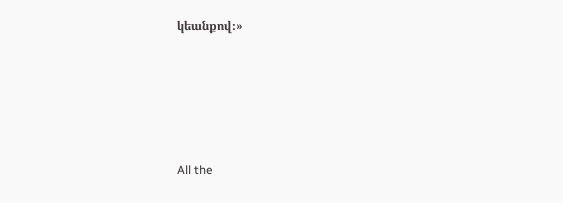կեանքով։»








All the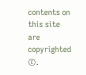contents on this site are copyrighted ©.